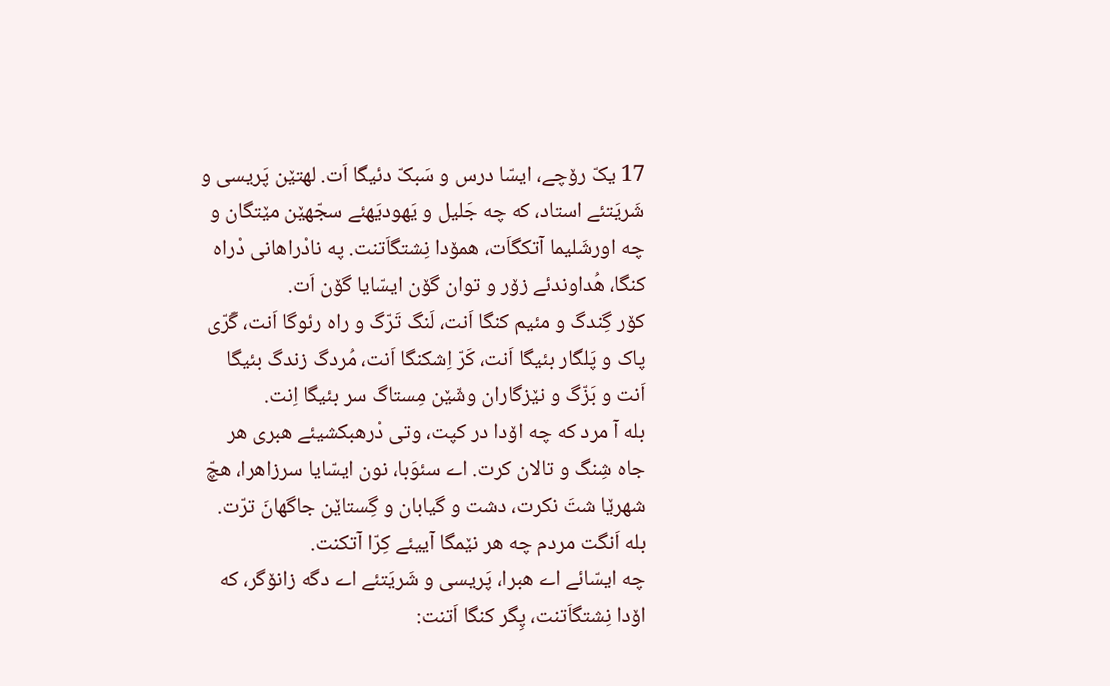17 یکّ رۆچے، ایسّا درس و سَبکّ دئیگا اَت. لهتێن پَریسی و شَریَتئے استاد، که چه جَلیل و یَهودیَهئے سجّهێن مێتگان و چه اورشَلیما آتکگاَت، همۆدا نِشتگاَتنت. په نادْراهانی دْراه کنگا، هُداوندئے زۆر و توان گۆن ایسّایا گۆن اَت.
کۆر گِندگ و مئیم کنگا اَنت، لَنگ تَرّگ و راه رئوگا اَنت، گَرّی پاک و پَلگار بئیگا اَنت، کَرّ اِشکنگا اَنت، مُردگ زندگ بئیگا اَنت و بَزّگ و نێزگاران وشّێن مِستاگ سر بئیگا اِنت.
بله آ مرد که چه اۆدا در کپت، وتی دْرهبکشیئے هبری هر جاه شِنگ و تالان کرت. اے سئوَبا، نون ایسّایا سرزاهرا، هچّ شهرێا شتَ نکرت، دشت و گیابان و گِستاێن جاگهانَ ترّت. بله اَنگت مردم چه هر نێمگا آییئے کِرّا آتکنت.
چه ایسّائے اے هبرا، پَریسی و شَریَتئے اے دگه زانۆگر، که اۆدا نِشتگاَتنت، پِگر کنگا اَتنت: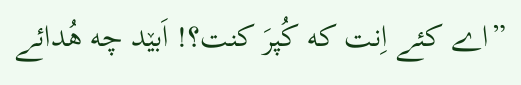”اے کئے اِنت که کُپرَ کنت؟! اَبێد چه هُدائے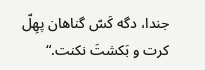جندا، دگه کَسّ گناهان پهِلّ کرت و بَکشتَ نکنت.“